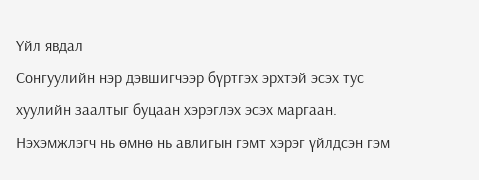Үйл явдал
Сонгуулийн нэр дэвшигчээр бүртгэх эрхтэй эсэх тус хуулийн заалтыг буцаан хэрэглэх эсэх маргаан. Нэхэмжлэгч нь өмнө нь авлигын гэмт хэрэг үйлдсэн гэм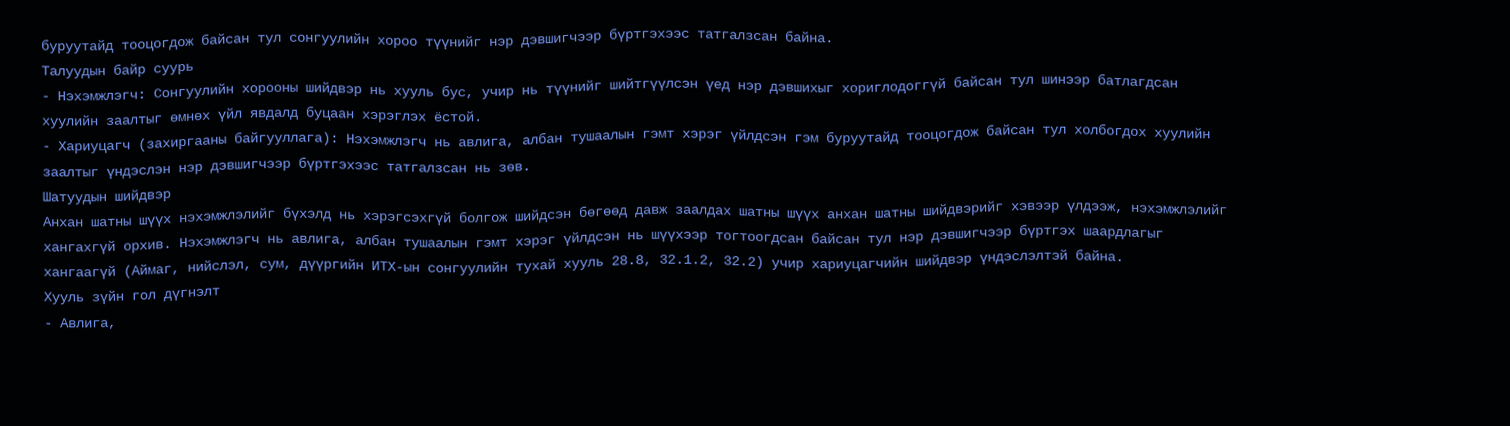буруутайд тооцогдож байсан тул сонгуулийн хороо түүнийг нэр дэвшигчээр бүртгэхээс татгалзсан байна.
Талуудын байр суурь
- Нэхэмжлэгч: Сонгуулийн хорооны шийдвэр нь хууль бус, учир нь түүнийг шийтгүүлсэн үед нэр дэвшихыг хориглодоггүй байсан тул шинээр батлагдсан хуулийн заалтыг өмнөх үйл явдалд буцаан хэрэглэх ёстой.
- Хариуцагч (захиргааны байгууллага): Нэхэмжлэгч нь авлига, албан тушаалын гэмт хэрэг үйлдсэн гэм буруутайд тооцогдож байсан тул холбогдох хуулийн заалтыг үндэслэн нэр дэвшигчээр бүртгэхээс татгалзсан нь зөв.
Шатуудын шийдвэр
Анхан шатны шүүх нэхэмжлэлийг бүхэлд нь хэрэгсэхгүй болгож шийдсэн бөгөөд давж заалдах шатны шүүх анхан шатны шийдвэрийг хэвээр үлдээж, нэхэмжлэлийг хангахгүй орхив. Нэхэмжлэгч нь авлига, албан тушаалын гэмт хэрэг үйлдсэн нь шүүхээр тогтоогдсан байсан тул нэр дэвшигчээр бүртгэх шаардлагыг хангаагүй (Аймаг, нийслэл, сум, дүүргийн ИТХ-ын сонгуулийн тухай хууль 28.8, 32.1.2, 32.2) учир хариуцагчийн шийдвэр үндэслэлтэй байна.
Хууль зүйн гол дүгнэлт
- Авлига,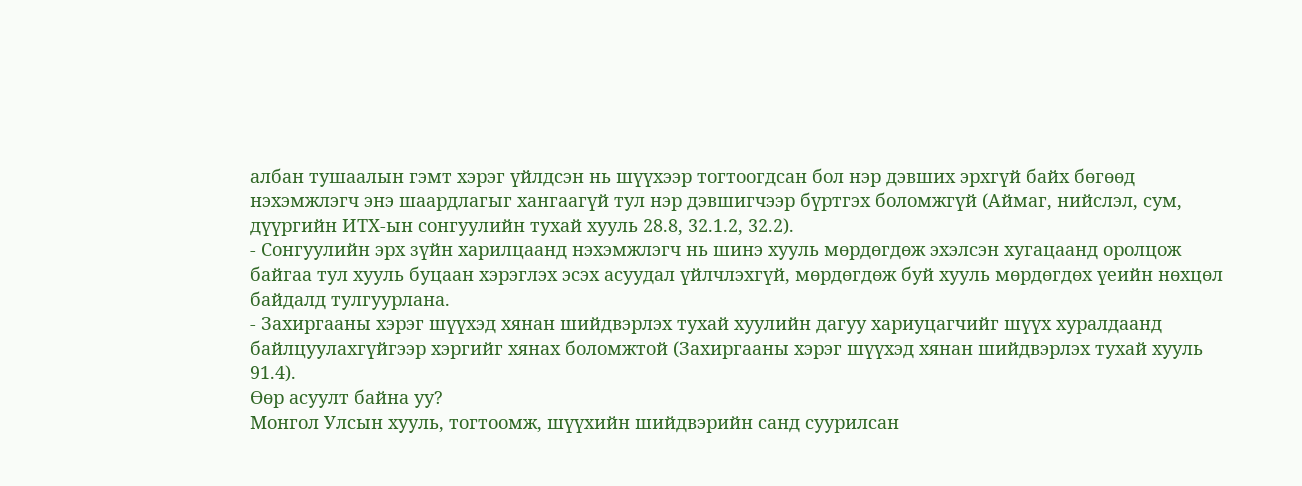албан тушаалын гэмт хэрэг үйлдсэн нь шүүхээр тогтоогдсан бол нэр дэвших эрхгүй байх бөгөөд нэхэмжлэгч энэ шаардлагыг хангаагүй тул нэр дэвшигчээр бүртгэх боломжгүй (Аймаг, нийслэл, сум, дүүргийн ИТХ-ын сонгуулийн тухай хууль 28.8, 32.1.2, 32.2).
- Сонгуулийн эрх зүйн харилцаанд нэхэмжлэгч нь шинэ хууль мөрдөгдөж эхэлсэн хугацаанд оролцож байгаа тул хууль буцаан хэрэглэх эсэх асуудал үйлчлэхгүй, мөрдөгдөж буй хууль мөрдөгдөх үеийн нөхцөл байдалд тулгуурлана.
- Захиргааны хэрэг шүүхэд хянан шийдвэрлэх тухай хуулийн дагуу хариуцагчийг шүүх хуралдаанд байлцуулахгүйгээр хэргийг хянах боломжтой (Захиргааны хэрэг шүүхэд хянан шийдвэрлэх тухай хууль 91.4).
Өөр асуулт байна уу?
Монгол Улсын хууль, тогтоомж, шүүхийн шийдвэрийн санд суурилсан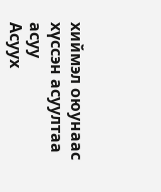хиймэл оюунаас хүссэн асуултаа асуу
Асуух